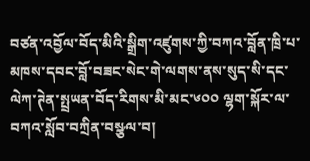བཙན་འབྱོལ་བོད་མིའི་སྒྲིག་འཛུགས་ཀྱི་བཀའ་བློན་ཁྲི་པ་མཁས་དབང་བློ་བཟང་སེང་གེ་ལགས་ནས་སུད་སི་དང་ལེཀ་ཊེན་སྤྲཡན་བོད་རིགས་མི་མང་༦༠༠ ལྷག་སྐོར་ལ་བཀའ་སློབ་བཀྲིན་བསྩལ་བ།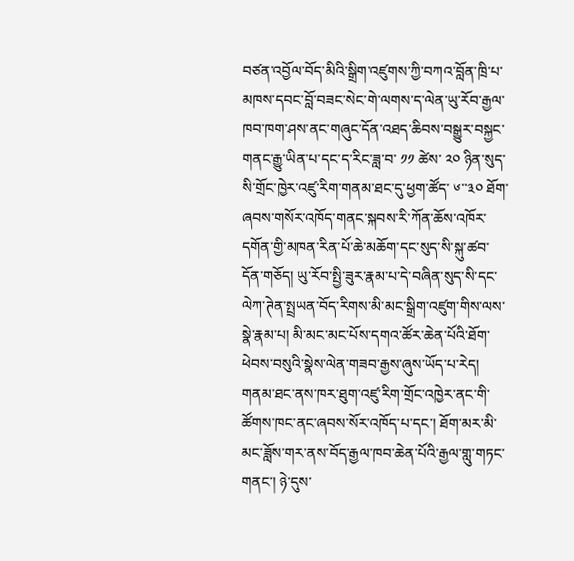བཙན་འབྱོལ་བོད་མིའི་སྒྲིག་འཛུགས་ཀྱི་བཀའ་བློན་ཁྲི་པ་མཁས་དབང་བློ་བཟང་སེང་གེ་ལགས་ད་ལེན་ཡུ་རོབ་རྒྱལ་ཁབ་ཁག་ཤས་ནང་གཞུང་དོན་འཐད་ཆིབས་བསྒྱུར་བསྐྱང་གནང་རྒྱུ་ཡིན་པ་དང་ད་རིང་ཟླ་བ་ ༡༡ ཚེས་ ༢༠ ཉིན་སུད་སི་གྲོང་ཁྱེར་འཛུ་རིག་གནམ་ཐང་དུ་ཕྱག་ཚོད་ ༦་་༣༠ ཐོག་ཞབས་གསོར་འཁོད་གནང་སྐབས་རི་ཀོན་ཆོས་འཁོར་དགོན་གྱི་མཁན་རིན་པོ་ཆེ་མཆོག་དང་སུད་སི་སྐུ་ཚབ་དོན་གཅོད། ཡུ་རོབ་སྤྱི་ཟུར་རྣམ་པ་དེ་བཞིན་སུད་སི་དང་ལེཀ་ཊེན་སྤྲཡན་བོད་རིགས་མི་མང་སྒྲིག་འཛུག་གིས་ལས་སྣེ་རྣམ་པ། མི་མང་མང་པོས་དགའ་ཚོར་ཆེན་པོའི་ཐོག་ཕེབས་བསུའི་སྣེས་ལེན་གཟབ་རྒྱས་ཞུས་ཡོད་པ་རེད། གནམ་ཐང་ནས་ཁར་ཐུག་འཛུ་རིག་གྲོང་འཁྱེར་ནང་གི་ཚོགས་ཁང་ནང་ཞབས་སོར་འཁོད་པ་དང་། ཐོག་མར་མི་མང་ཟློས་གར་ནས་བོད་རྒྱལ་ཁབ་ཆེན་པོའི་རྒྱལ་གླུ་གཏང་གནང་། ཉེ་དུས་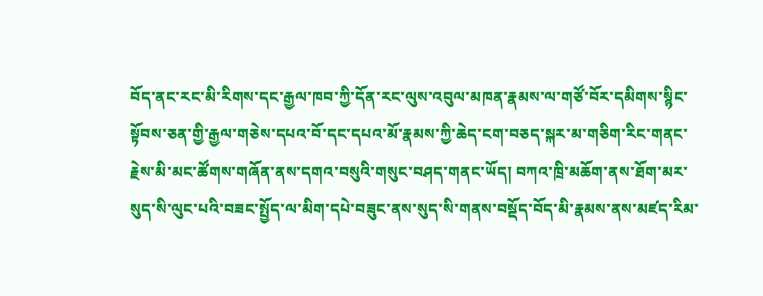བོད་ནང་རང་མི་རིགས་དང་རྒྱལ་ཁབ་ཀྱི་དོན་རང་ལུས་འབུལ་མཁན་རྣམས་ལ་གཙོ་བོར་དམིགས་སྙིང་སྟོབས་ཅན་གྱི་རྒྱལ་གཅེས་དཔའ་བོ་དང་དཔའ་མོ་རྣམས་ཀྱི་ཆེད་ངག་བཅད་སྐར་མ་གཅིག་རིང་གནང་རྗེས་མི་མང་ཚོགས་གཞོན་ནས་དགའ་བསུའི་གསུང་བཤད་གནང་ཡོད། བཀའ་ཁྲི་མཆོག་ནས་ཐོག་མར་སུད་སི་ལུང་པའི་བཟང་སྤྱོད་ལ་མིག་དཔེ་བཟུང་ནས་སུད་སི་གནས་བསྡོད་བོད་མི་རྣམས་ནས་མཛད་རིམ་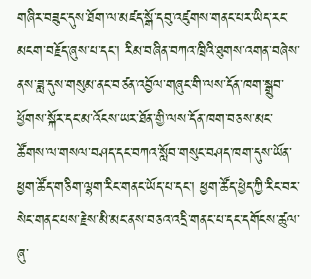གཞིར་བཟུང་དུས་ཐོག་ལ་མཛད་སྒོ་དབུ་འཛུགས་གནང་པར་ཡིད་རང་མངག་བརྗོད་ཞུས་པ་དང་། རིམ་བཞིན་བཀའ་ཁྲིའི་ཐུགས་འགན་བཞེས་ནས་ཟླ་དུས་གསུམ་ནང་བཙན་འབྱོལ་གཞུང་གི་ལས་དོན་ཁག་སྒྲུབ་ཕྱོགས་སྐོར་དང་མ་འོངས་ཡར་ཐོན་གྱི་ལས་དོན་ཁག་བཅས་མང་ཚོགས་ལ་གསལ་བཤད་དང་བཀའ་སློབ་གསུང་བཤད་ཁག་དུས་ཡོན་ཕྱག་ཚོད་གཅིག་ལྷག་རིང་གནང་ཡོད་པ་དང་། ཕྱག་ཚོད་ཕྱེད་ཀྱི་རིང་བར་སེང་གནང་པས་རྗེས་མི་མང་ནས་བཅའ་འདྲི་གནང་པ་དང་དགོངས་ཚུལ་ཞུ་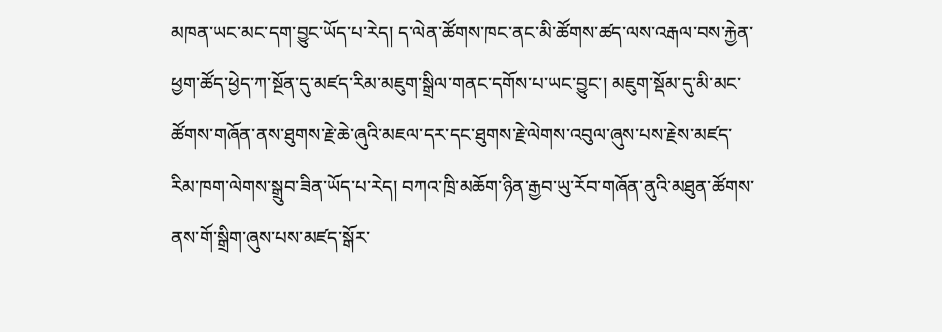མཁན་ཡང་མང་དག་བྱུང་ཡོད་པ་རེད། ད་ལེན་ཚོགས་ཁང་ནང་མི་ཚོགས་ཚད་ལས་འརྒལ་བས་རྐྱེན་ཕྱག་ཚོད་ཕྱེད་ཀ་སྔོན་དུ་མཛད་རིམ་མཇུག་སྒྲིལ་གནང་དགོས་པ་ཡང་བྱུང་། མཇུག་སྡོམ་དུ་མི་མང་ཚོགས་གཞོན་ནས་ཐུགས་རྗེ་ཆེ་ཞུའི་མཇལ་དར་དང་ཐུགས་རྗེ་ལེགས་འབུལ་ཞུས་པས་རྗེས་མཛད་རིམ་ཁག་ལེགས་སྒྲུབ་ཟིན་ཡོད་པ་རེད། བཀའ་ཁྲི་མཆོག་ཉིན་རྒྱབ་ཡུ་རོབ་གཞོན་ནུའི་མཐུན་ཚོགས་ནས་གོ་སྒྲིག་ཞུས་པས་མཛད་སྒོར་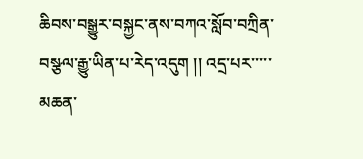ཆིབས་བསྒྱུར་བསྐྱང་ནས་བཀའ་སློབ་བཀྲིན་བསྩལ་རྒྱུ་ཡིན་པ་རེད་འདུག །། འདྲ་པར་་་་་
མཆན་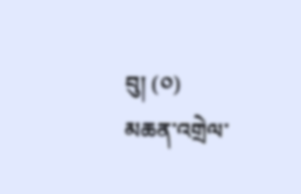བུ། (༠)
མཆན་འགྲེལ་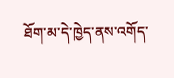ཐོག་མ་དེ་ཁྱེད་ནས་འགོད་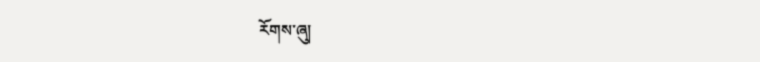རོགས་ཞུ།